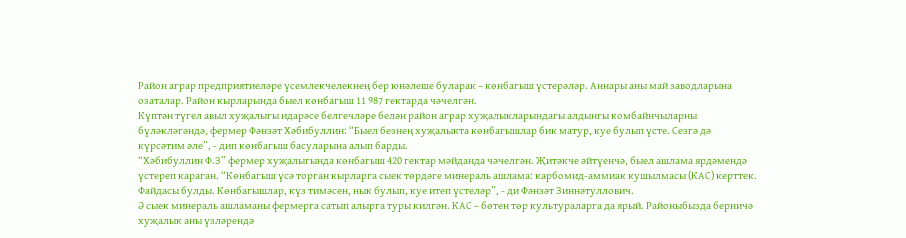Район аграр предприятиеләре үсемлекчелекнең бер юнәлеше буларак – көнбагыш үстерәләр. Аннары аны май заводларына озаталар. Район кырларында быел көнбагыш 11 987 гектарда чәчелгән.
Күптән түгел авыл хуҗалыгы идарәсе белгечләре белән район аграр хуҗалыкларындагы алдынгы комбайнчыларны бүләкләгәндә, фермер Фәнзәт Хәбибуллин: “Быел безнең хуҗалыкта көнбагышлар бик матур, куе булып үсте. Сезгә дә күрсәтим әле”, - дип көнбагыш басуларына алып барды.
“Хәбибуллин Ф.З” фермер хуҗалыгында көнбагыш 420 гектар мәйданда чәчелгән. Җитәкче әйтүенчә, быел ашлама ярдәмендә үстереп караган. “Көнбагыш үсә торган кырларга сыек төрдәге минераль ашлама: карбомид-аммиак кушылмасы (КАС) керттек. Файдасы булды. Көнбагышлар, күз тимәсен, нык булып, куе итеп үстеләр”, - ди Фәнзәт Зиннәтуллович.
Ә сыек минераль ашламаны фермерга сатып алырга туры килгән. КАС – бөтен төр культураларга да ярый. Районыбызда берничә хуҗалык аны үзләрендә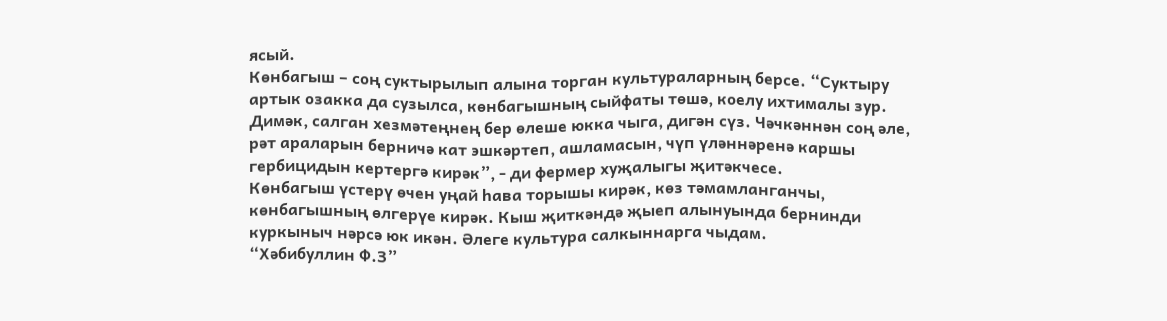ясый.
Көнбагыш – соң суктырылып алына торган культураларның берсе. “Суктыру артык озакка да сузылса, көнбагышның сыйфаты төшә, коелу ихтималы зур. Димәк, салган хезмәтеңнең бер өлеше юкка чыга, дигән сүз. Чәчкәннән соң әле, рәт араларын берничә кат эшкәртеп, ашламасын, чүп үләннәренә каршы гербицидын кертергә кирәк”, - ди фермер хуҗалыгы җитәкчесе.
Көнбагыш үстерү өчен уңай һава торышы кирәк, көз тәмамланганчы, көнбагышның өлгерүе кирәк. Кыш җиткәндә җыеп алынуында бернинди куркыныч нәрсә юк икән. Әлеге культура салкыннарга чыдам.
“Хәбибуллин Ф.З”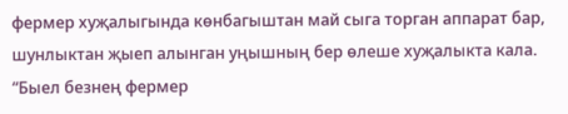фермер хуҗалыгында көнбагыштан май сыга торган аппарат бар, шунлыктан җыеп алынган уңышның бер өлеше хуҗалыкта кала.
“Быел безнең фермер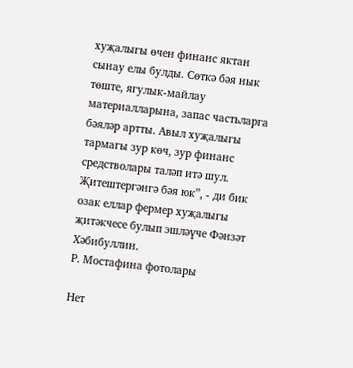хуҗалыгы өчен финанс яктан сынау елы булды. Сөткә бәя нык төште, ягулык-майлау материалларына, запас частьларга бәяләр артты. Авыл хуҗалыгы тармагы зур көч, зур финанс средстволары таләп итә шул. Җитештергәнгә бәя юк”, - ди бик озак еллар фермер хуҗалыгы җитәкчесе булып эшләүче Фәнзәт Хәбибуллин.
Р. Мостафина фотолары

Нет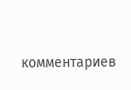комментариев